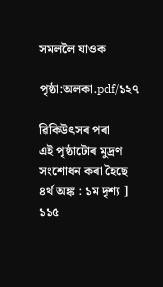সমললৈ যাওক

পৃষ্ঠা:অলকা.pdf/১২৭

ৱিকিউৎসৰ পৰা
এই পৃষ্ঠাটোৰ মুদ্ৰণ সংশোধন কৰা হৈছে
৪র্থ অঙ্ক : ১ম দৃশ্য ]
১১৫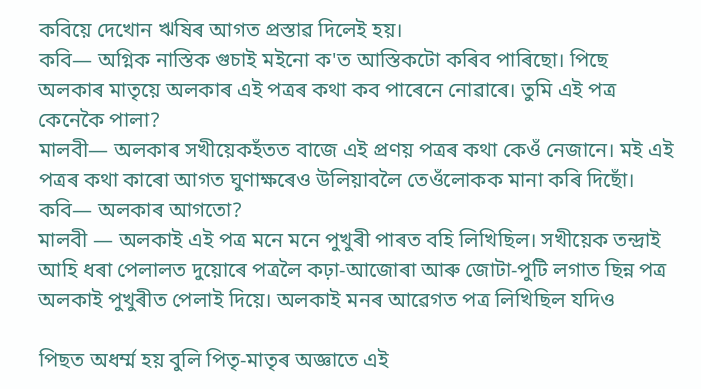কবিয়ে দেখোন ঋষিৰ আগত প্ৰস্তাৱ দিলেই হয়।
কবি— অগ্নিক নাস্তিক গুচাই মইনো ক'ত আস্তিকটো কৰিব পাৰিছো। পিছে অলকাৰ মাতৃয়ে অলকাৰ এই পত্ৰৰ কথা কব পাৰেনে নোৱাৰে। তুমি এই পত্ৰ কেনেকৈ পালা?
মালবী— অলকাৰ সখীয়েকহঁতত বাজে এই প্ৰণয় পত্ৰৰ কথা কেওঁ নেজানে। ম‍ই এই পত্ৰৰ কথা কাৰো আগত ঘুণাক্ষৰেও উলিয়াবলৈ তেওঁলোকক মানা কৰি দিছোঁ।
কবি— অলকাৰ আগতো?
মালবী — অলকাই এই পত্ৰ মনে মনে পুখুৰী পাৰত বহি লিখিছিল। সখীয়েক তন্দ্ৰাই আহি ধৰা পেলালত দুয়োৰে পত্ৰলৈ কঢ়া-আজোৰা আৰু জোটা-পুটি লগাত ছিন্ন পত্ৰ অলকাই পুখুৰীত পেলাই দিয়ে। অলকাই মনৰ আৱেগত পত্ৰ লিখিছিল যদিও

পিছত অধৰ্ম্ম হয় বুলি পিতৃ-মাতৃৰ অজ্ঞাতে এই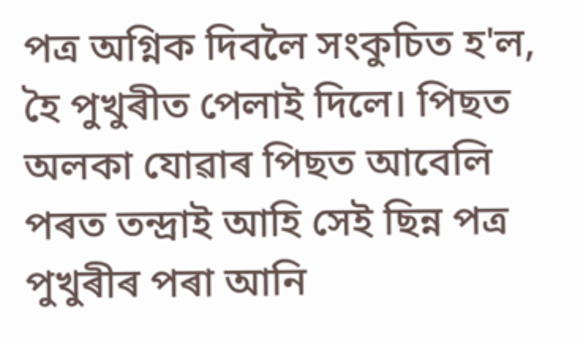পত্ৰ অগ্নিক দিবলৈ সংকুচিত হ'ল, হৈ পুখুৰীত পেলাই দিলে। পিছত অলকা যোৱাৰ পিছত আবেলি পৰত তন্দ্ৰাই আহি সেই ছিন্ন পত্ৰ পুখুৰীৰ পৰা আনি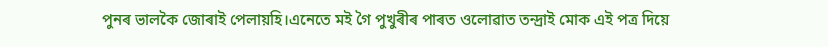পুনৰ ভালকৈ জোৰাই পেলায়হি।এনেতে মই গৈ পুখুৰীৰ পাৰত ওলোৱাত তন্দ্ৰাই মোক এই পত্ৰ দিয়ে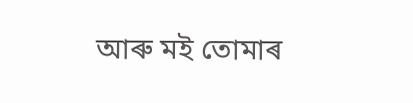আৰু মই তোমাৰ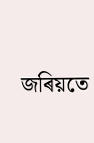জৰিয়তে